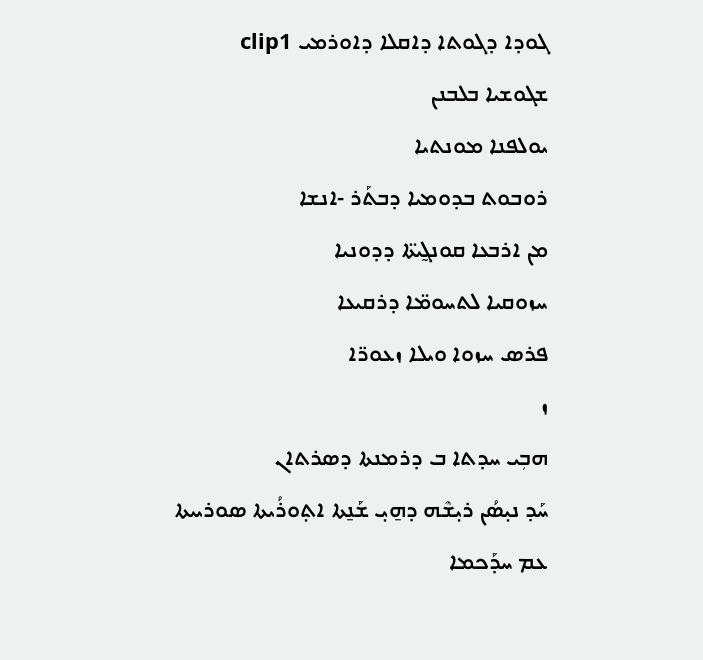ܓܘܕܐ ܕܓܘܬܐ ܕܐܩܠܐ ܕܐܘܪܡܝ clip1
ܫܓܘܫܝܐ ܒܠܒܢܢ
ܝܘܠܦܢܐ ܡܘܢܬܝܐ
ܪܘܒܘܬ ܒܕܘܡܝܐ ܕܒܬܰܪ -ܐܢܫܐ
ܡܢ ܐܪܒܥܐ ܩܘܢܓ̰ܝܬ̈ܐ ܕܕܘܢܝܐ
ܚܙܘܩܝܐ ܠܬܚܘܡ̈ܐ ܕܪܩܝܥܐ
ܦܪܣ ܚܙܘܐ ܘܝܠܐ ܙܥܘܪ̈ܐ
ܙ
ܗܒܼܝ ܚܕܬܐ ܒ ܕܪܡܢܬܐ ܕܣܪܬܐܢ
ܚܰܕ ܢܝ̣ܣܳܢ ܪܝ̣ܫܶܗ ܕܗ̱ܝ̣ ܫܰܢ̱ܬܐ ܐܬ̣ܘܪܳܝܬܐ ܣܘܪܝܝܬܐ
ܥܡ ܚܕܰܟܡܐ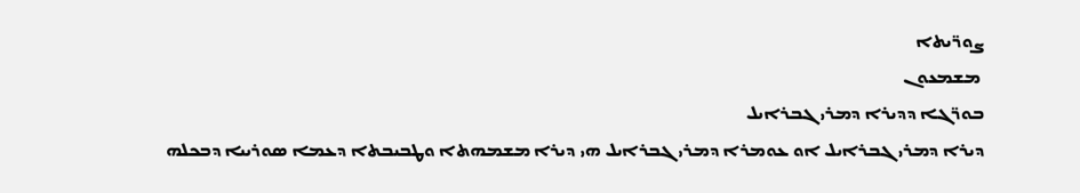ܨܘܪ̈ܝܬܐ
 ܡܫܡܥܘܢ
ܒܘܪ̈ܓܐ ܕܕܝܪܐ ܕܡܪܝ ܓܒܪܐܝܠ
ܕܝܪܐ ܕܡܪܝ ܓܒܪܐܝܠ ܐܘ ܥܘܡܪܐ ܕܡܪܝ ܓܒܪܐܝܠ ܗܝ ܕܝܪܐ ܡܫܡܗܬܐ ܘܛܒܝܒܬܐ ܕܥܡܐ ܣܘܪܝܝܐ ܕܒܟܠܗ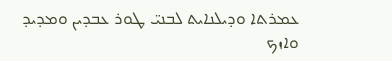ܥܡܪܬܐ ܘܕܝܠܢܐܝܬ ܠܒܢܝ̈ ܛܘܪ ܥܒܕܝܢ ܘܡܕܝܕ ܘܐܙܟ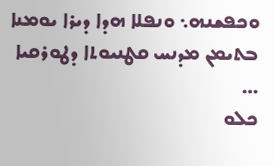ܘܟܦܫܢܗ܆ ܘܢܦܠܐ ܗܕܐ ܕܝܪܐ ܝܘܡܢܐ ܒܬܝܡܢ ܡܕܢܚ ܩܛܢܝܘܬܐ ܕܛܘܪܩܝܐ …
ܟܠܘ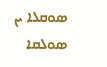ܣܘܩܠܐ ܝܢ ܣܘܠܩܐ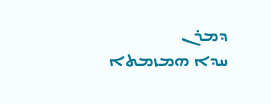ܕܡܪܢ
ܚܕܐ ܗܡܙܡܬܐ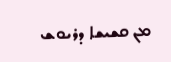ܡܢ ܩܫܝܫܐ ܕܪܝܘܫ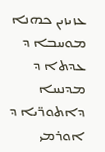ܥܙܝܙܝܢ ܟܗܢܐ ܡܘܚܒܐ ܕ ܥܕܬܐ ܕ ܡܕܢܚܐ ܕܐܬܘܪ̈ܝܐ ܕ ܐܘܪܡܝ